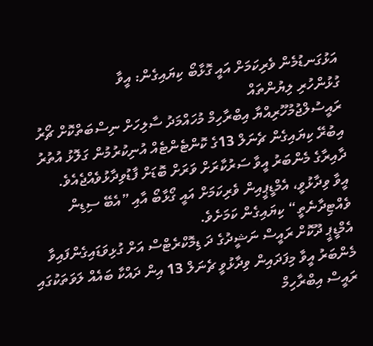އަޅުގަނޑުމެން ވެރިކަމަށް އައީ ގޮޅާބޯ ކިޔައިގެން: އީވާ
ގުޅުންހުރި ލިޔުންތައް
ރައީސުލްޖުމުހޫރިއްޔާ އިބްރާހިމް މުހައްމަދު ސާލިހަށް ނިސްބަތްކޮށް ޗޯރު އިބުރޭ ކިޔައިގެން ޗެނަލް 13ގެ ކޮންޓެންޓެއް އުނިކުރުމުން ގަލޮޅު އުތުރު ދާއިރާގެ މެންބަރު އީވާ ސަރުކާރަށް ވަރަށް ބޮޑަށް ފާޑުވިދާޅުވެއްޖެއެވެ.
އީވާ ވިދާޅުވީ، އެމްޑީޕީއިން ވެރިކަމަށް އައީ ގޯޅާބޯ އާއި ”އެބޭ ސިޑިން ވެއްޓިދާނެތީ“ ކިޔައިގެން ކަމަށެވެ.
އެމްޑީޕީ ދޫކޮށް ރައީސް ނަޝީދުގެ ދަ ޑިމޮކްރެޓްސް އަށް ގުޅިވަޑައިގެންފައިވާ މެންބަރު އީވާ މިފަދައިން ވިދާޅުވީ ޗެނަލް 13 އިން ދައްކާ ބައެއް ލަވަތަކުގައި ރައީސް އިބްރާހިމް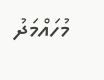މުހައްމަދު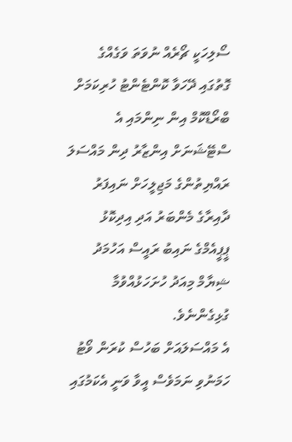ސޯލިހަކީ ޗޯރެއް ނުވަތަ ވަގެއްގެ ގޮތުގައި ދޭހަވާ ކޮންޓެންޓު ހުރިކަމަށް ބްރޯޑްކޮމް އިން ނިންމައި އެ ސްޓޭޝަނަށް އިންޒާރު ދިން މައްސަލަ ރައްޔިތުންގެ މަޖިލީހަށް ނައިފަރު ދާއިރާގެ މެންބަރު އަދި އިދިކޮޅު ޕީޕީއެމްގެ ނައިބު ރައީސް އަހުމަދު ޝިޔާމް މިއަދު ހުށަހަޅުއްވުމާ ގުޅިގެންނެވެ.
އެ މައްސަލައަށް ބަހުސް ކުރަން ވޯޓު ހަމަނުވި ނަމަވެސް އީވާ ވަނީ އެކަމުގައި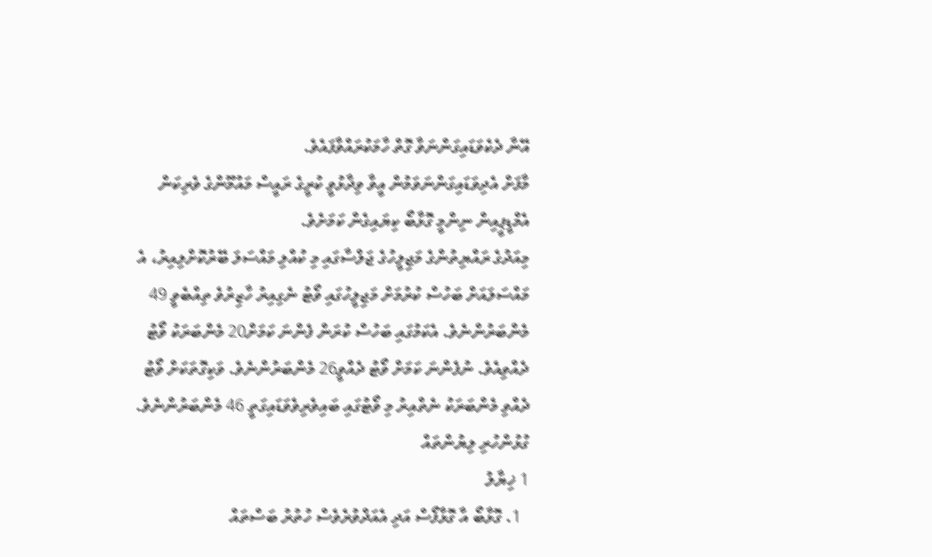އޭނާ ދެކެވަޑައިގަންނަވާ ގޮތް ހާމަކުރައްވާފައެވެ.
މާފަށް އެދިވަޑައިގަންނަވަމުން އީވާ ވިދާޅުވީ ކުރީގެ ރައީސް މައުމޫންގެ ވެރިކަން އެމްޑީޕީއިން ނިންމީ ގޮޅާބޯ ކިޔައިގެން ކަމަށެވެ.
މިއަދުގެ ރައްޔިތުންގެ މަޖިލީހުގެ ޖަލްސާގައި މި ކުއްލި މައްސަލަ ބޭރުކޮށްލިއިރު، އެ މައްސަލައަށް ބަހުސް ކުރުމަށް މަޖިލީހުގައި ވޯޓު ނެގިއިރު ހާޒިރުވެ ތިއްބެވީ 49 މެންބަރުންނެވެ. އެކަމުގައި ބަހުސް ކުރަން ފެންނަ ކަމަށް20 މެންބަރަކު ވޯޓު ދެއްވިއެވެ. ނުފެންނަ ކަމަށް ވޯޓު ދެއްވީ26 މެންބަރުންނެވެ. ވަކިގޮތަކަށް ވޯޓު ދެއްވި މެންބަރަކު ނެތްއިރު މި ވޯޓުގައި ބައިވެރިވެވަޑައިގަތީ 46 މެންބަރުންނެވެ.
ގުޅުންހުރި ލިޔުންތައް
1 ޚިޔާލު
  1. ގޮޅާބޯ އާ ގޮޅާފޯސް އަދި އެއަދްވުރެވެސް ހުތުރު ބަސްތައް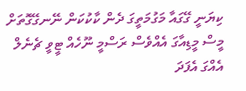ކިޔަނީ ގޭގައާ މަގުމަތީގަ ދެން ކާކުކަން ނޭނގޭގޮތަށް މީސް މީޑިއާގަ އެއްވެސް ރަސްމީ ނޫހެއް ޓީވީ ޗެނެލް އެއްގަ އެފަދަ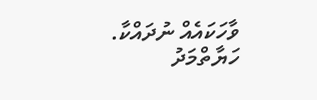ވާހަކައެއް ނުދައްކާ. ހަޔާތްމަދު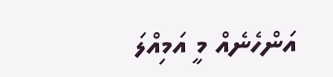އަންހެނެއް މީ އަމިއްލަ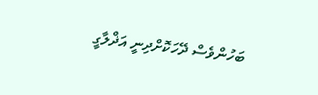ބަހުންވެސް ދޭހަކޮށްދިނީ އަޛްލާގީ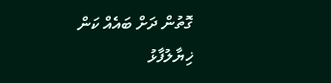ގޮތުން ދަށް ބައެއް ކަން
ޚިޔާލުފާޅު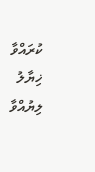ކުރައްވާ
ޚިޔާލު ލިޔުއްވާ